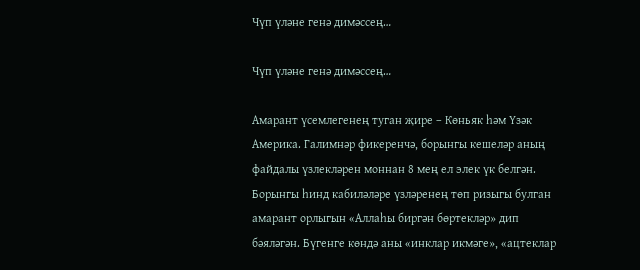Чүп үләне генә димәссең…

Чүп үләне генә димәссең…

Амарант үсемлегенең туган җире – Көньяк һәм Үзәк Америка. Галимнәр фикеренчә, борынгы кешеләр аның файдалы үзлекләрен моннан 8 мең ел элек үк белгән. Борынгы һинд кабиләләре үзләренең төп ризыгы булган амарант орлыгын «Аллаһы биргән бөртекләр» дип бәяләгән. Бүгенге көндә аны «инклар икмәге», «ацтеклар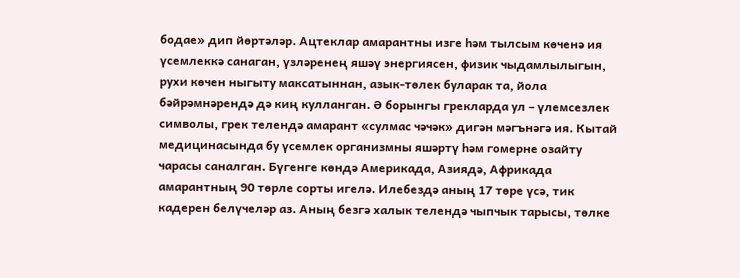бодае» дип йөртәләр. Ацтеклар амарантны изге һәм тылсым көченә ия үсемлеккә санаган, үзләренең яшәү энергиясен, физик чыдамлылыгын, рухи көчен ныгыту максатыннан, азык-төлек буларак та, йола бәйрәмнәрендә дә киң кулланган. Ә борынгы грекларда ул – үлемсезлек символы, грек телендә амарант «сулмас чәчәк» дигән мәгънәгә ия. Кытай медицинасында бу үсемлек организмны яшәртү һәм гомерне озайту чарасы саналган. Бүгенге көндә Америкада, Азиядә, Африкада амарантның 90 төрле сорты игелә. Илебездә аның 17 төре үсә, тик кадерен белүчеләр аз. Аның безгә халык телендә чыпчык тарысы, төлке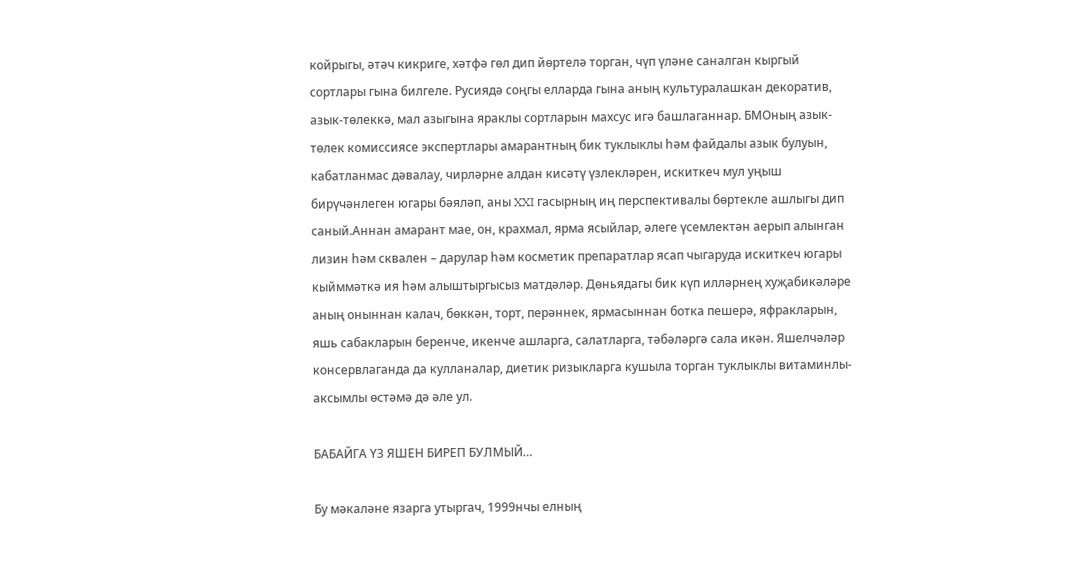койрыгы, әтәч кикриге, хәтфә гөл дип йөртелә торган, чүп үләне саналган кыргый сортлары гына билгеле. Русиядә соңгы елларда гына аның культуралашкан декоратив, азык-төлеккә, мал азыгына яраклы сортларын махсус игә башлаганнар. БМОның азык-төлек комиссиясе экспертлары амарантның бик туклыклы һәм файдалы азык булуын, кабатланмас дәвалау, чирләрне алдан кисәтү үзлекләрен, искиткеч мул уңыш бирүчәнлеген югары бәяләп, аны XXI гасырның иң перспективалы бөртекле ашлыгы дип саный.Аннан амарант мае, он, крахмал, ярма ясыйлар, әлеге үсемлектән аерып алынган лизин һәм сквален – дарулар һәм косметик препаратлар ясап чыгаруда искиткеч югары кыйммәткә ия һәм алыштыргысыз матдәләр. Дөньядагы бик күп илләрнең хуҗабикәләре аның оныннан калач, бөккән, торт, перәннек, ярмасыннан ботка пешерә, яфракларын, яшь сабакларын беренче, икенче ашларга, салатларга, тәбәләргә сала икән. Яшелчәләр консервлаганда да кулланалар, диетик ризыкларга кушыла торган туклыклы витаминлы-аксымлы өстәмә дә әле ул.

БАБАЙГА ҮЗ ЯШЕН БИРЕП БУЛМЫЙ…

Бу мәкаләне язарга утыргач, 1999нчы елның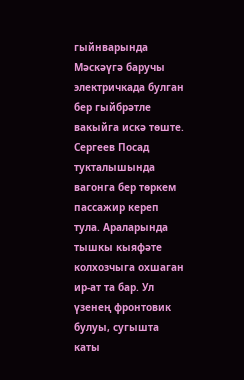гыйнварында Мәскәүгә баручы электричкада булган бер гыйбрәтле вакыйга искә төште. Сергеев Посад тукталышында вагонга бер төркем пассажир кереп тула. Араларында тышкы кыяфәте колхозчыга охшаган ир-ат та бар. Ул үзенең фронтовик булуы, сугышта каты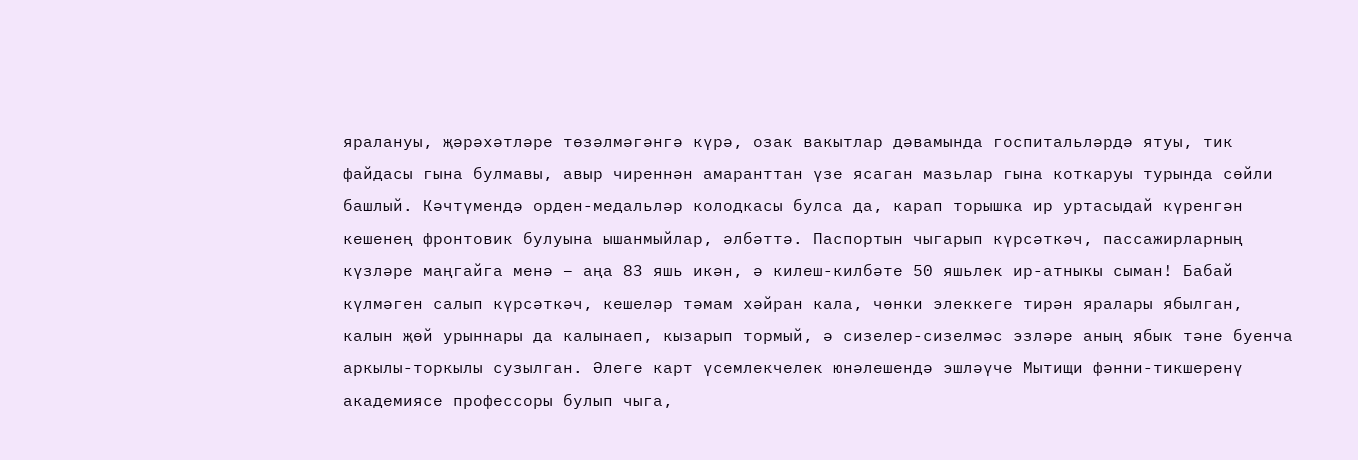яралануы, җәрәхәтләре төзәлмәгәнгә күрә, озак вакытлар дәвамында госпитальләрдә ятуы, тик файдасы гына булмавы, авыр чиреннән амаранттан үзе ясаган мазьлар гына коткаруы турында сөйли башлый. Кәчтүмендә орден-медальләр колодкасы булса да, карап торышка ир уртасыдай күренгән кешенең фронтовик булуына ышанмыйлар, әлбәттә. Паспортын чыгарып күрсәткәч, пассажирларның күзләре маңгайга менә – аңа 83 яшь икән, ә килеш-килбәте 50 яшьлек ир-атныкы сыман! Бабай күлмәген салып күрсәткәч, кешеләр тәмам хәйран кала, чөнки элеккеге тирән яралары ябылган, калын җөй урыннары да калынаеп, кызарып тормый, ә сизелер-сизелмәс эзләре аның ябык тәне буенча аркылы-торкылы сузылган. Әлеге карт үсемлекчелек юнәлешендә эшләүче Мытищи фәнни-тикшеренү академиясе профессоры булып чыга,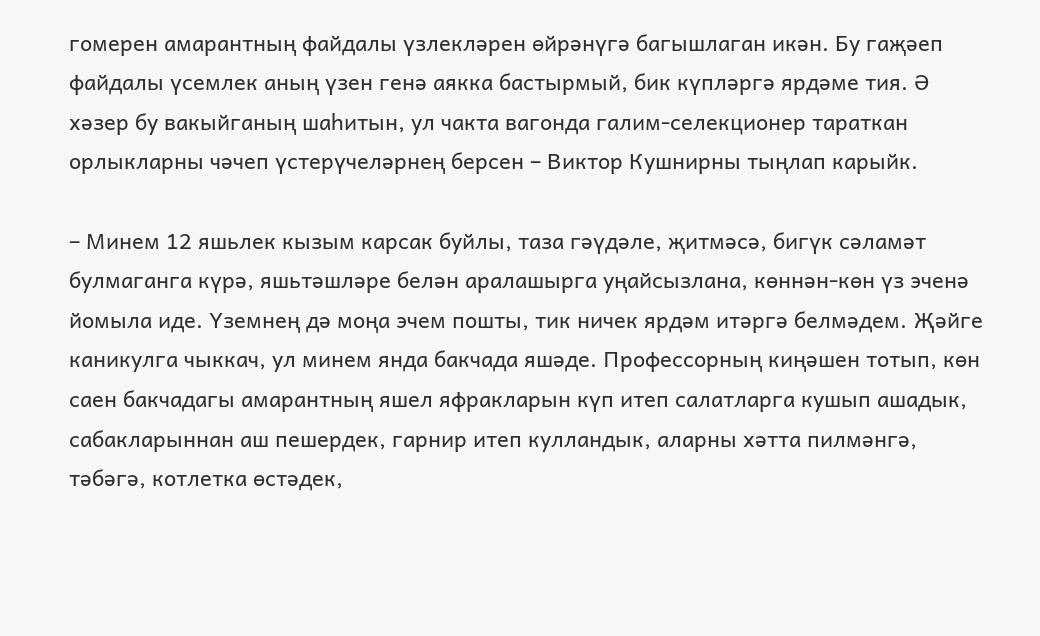гомерен амарантның файдалы үзлекләрен өйрәнүгә багышлаган икән. Бу гаҗәеп файдалы үсемлек аның үзен генә аякка бастырмый, бик күпләргә ярдәме тия. Ә хәзер бу вакыйганың шаһитын, ул чакта вагонда галим-селекционер тараткан орлыкларны чәчеп үстерүчеләрнең берсен – Виктор Кушнирны тыңлап карыйк.

– Минем 12 яшьлек кызым карсак буйлы, таза гәүдәле, җитмәсә, бигүк сәламәт булмаганга күрә, яшьтәшләре белән аралашырга уңайсызлана, көннән-көн үз эченә йомыла иде. Үземнең дә моңа эчем пошты, тик ничек ярдәм итәргә белмәдем. Җәйге каникулга чыккач, ул минем янда бакчада яшәде. Профессорның киңәшен тотып, көн саен бакчадагы амарантның яшел яфракларын күп итеп салатларга кушып ашадык, сабакларыннан аш пешердек, гарнир итеп кулландык, аларны хәтта пилмәнгә, тәбәгә, котлетка өстәдек,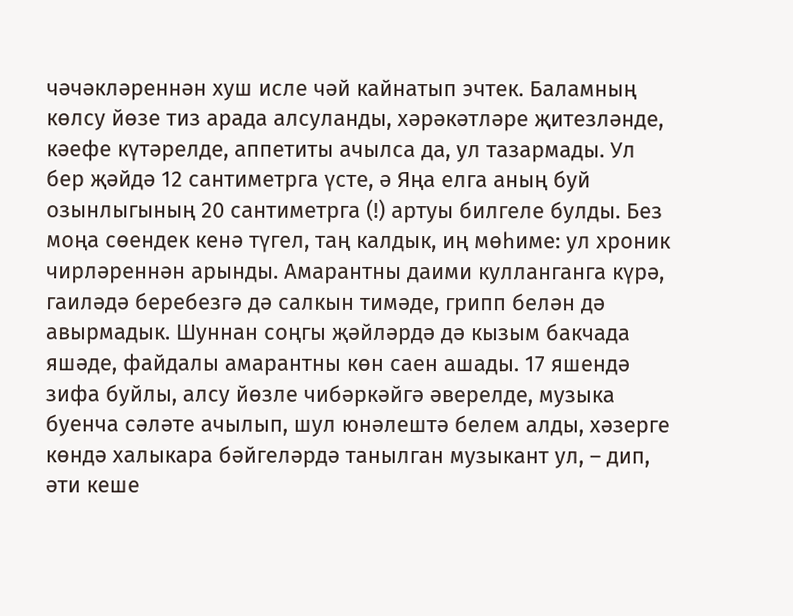чәчәкләреннән хуш исле чәй кайнатып эчтек. Баламның көлсу йөзе тиз арада алсуланды, хәрәкәтләре җитезләнде, кәефе күтәрелде, аппетиты ачылса да, ул тазармады. Ул бер җәйдә 12 сантиметрга үсте, ә Яңа елга аның буй озынлыгының 20 сантиметрга (!) артуы билгеле булды. Без моңа сөендек кенә түгел, таң калдык, иң мөһиме: ул хроник чирләреннән арынды. Амарантны даими кулланганга күрә, гаиләдә беребезгә дә салкын тимәде, грипп белән дә авырмадык. Шуннан соңгы җәйләрдә дә кызым бакчада яшәде, файдалы амарантны көн саен ашады. 17 яшендә зифа буйлы, алсу йөзле чибәркәйгә әверелде, музыка буенча сәләте ачылып, шул юнәлештә белем алды, хәзерге көндә халыкара бәйгеләрдә танылган музыкант ул, – дип, әти кеше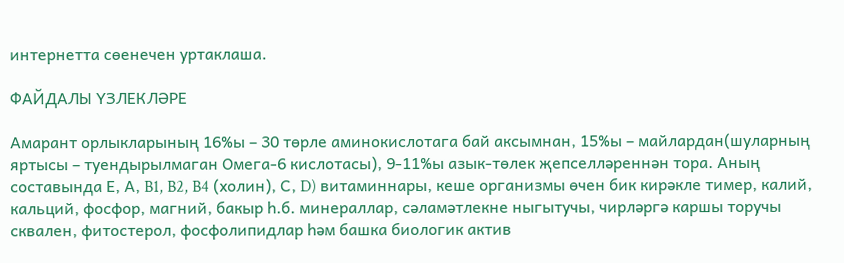интернетта сөенечен уртаклаша.

ФАЙДАЛЫ ҮЗЛЕКЛӘРЕ

Амарант орлыкларының 16%ы – 30 төрле аминокислотага бай аксымнан, 15%ы – майлардан(шуларның яртысы – туендырылмаган Омега-6 кислотасы), 9-11%ы азык-төлек җепселләреннән тора. Аның составында Е, А, B1, B2, B4 (холин), С, D) витаминнары, кеше организмы өчен бик кирәкле тимер, калий, кальций, фосфор, магний, бакыр һ.б. минераллар, сәламәтлекне ныгытучы, чирләргә каршы торучы сквален, фитостерол, фосфолипидлар һәм башка биологик актив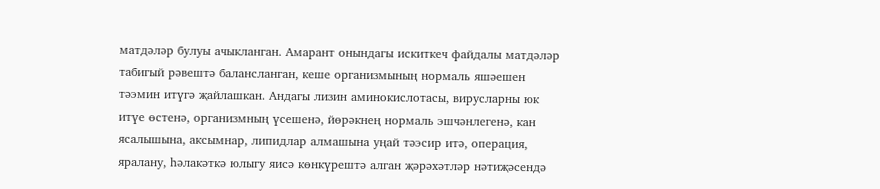матдәләр булуы ачыкланган. Амарант онындагы искиткеч файдалы матдәләр табигый рәвештә балансланган, кеше организмының нормаль яшәешен тәэмин итүгә җайлашкан. Андагы лизин аминокислотасы, вирусларны юк итүе өстенә, организмның үсешенә, йөрәкнең нормаль эшчәнлегенә, кан ясалышына, аксымнар, липидлар алмашына уңай тәэсир итә, операция, яралану, һәлакәткә юлыгу яисә көнкүрештә алган җәрәхәтләр нәтиҗәсендә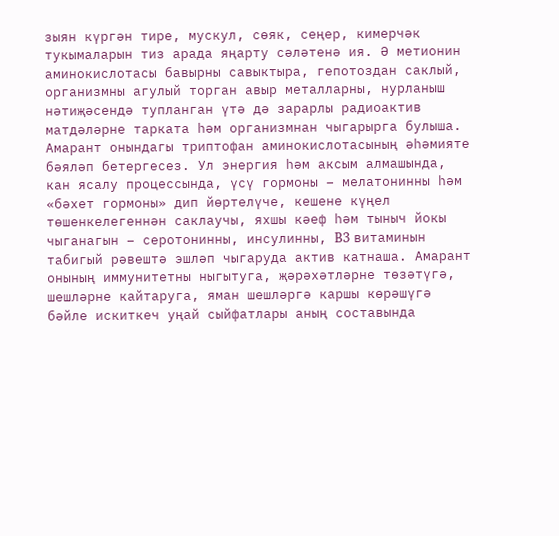зыян күргән тире, мускул, сөяк, сеңер, кимерчәк тукымаларын тиз арада яңарту сәләтенә ия. Ә метионин аминокислотасы бавырны савыктыра, гепотоздан саклый, организмны агулый торган авыр металларны, нурланыш нәтиҗәсендә тупланган үтә дә зарарлы радиоактив матдәләрне тарката һәм организмнан чыгарырга булыша. Амарант онындагы триптофан аминокислотасының әһәмияте бәяләп бетергесез. Ул энергия һәм аксым алмашында, кан ясалу процессында, үсү гормоны – мелатонинны һәм «бәхет гормоны» дип йөртелүче, кешене күңел төшенкелегеннән саклаучы, яхшы кәеф һәм тыныч йокы чыганагын – серотонинны, инсулинны, B3 витаминын табигый рәвештә эшләп чыгаруда актив катнаша. Амарант онының иммунитетны ныгытуга, җәрәхәтләрне төзәтүгә, шешләрне кайтаруга, яман шешләргә каршы көрәшүгә бәйле искиткеч уңай сыйфатлары аның составында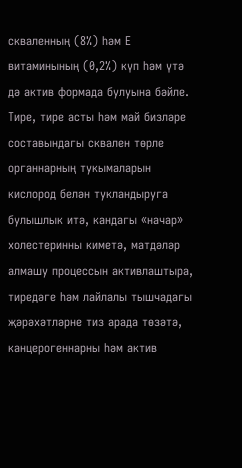скваленның (8%) һәм Е витаминының (0,2%) күп һәм үтә дә актив формада булуына бәйле. Тире, тире асты һәм май бизләре составындагы сквален төрле органнарның тукымаларын кислород белән тукландыруга булышлык итә, кандагы «начар» холестеринны киметә, матдәләр алмашу процессын активлаштыра, тиредәге һәм лайлалы тышчадагы җәрәхәтләрне тиз арада төзәтә, канцерогеннарны һәм актив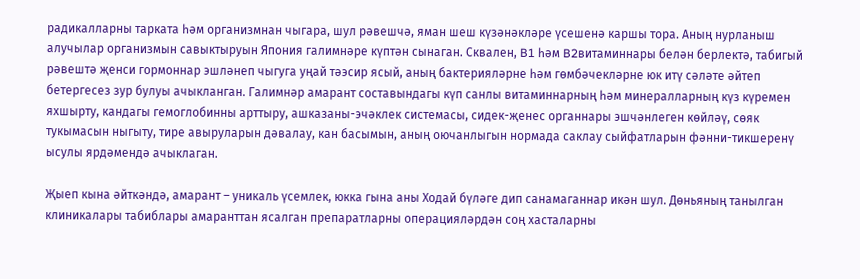радикалларны тарката һәм организмнан чыгара, шул рәвешчә, яман шеш күзәнәкләре үсешенә каршы тора. Аның нурланыш алучылар организмын савыктыруын Япония галимнәре күптән сынаган. Сквален, B1 һәм B2витаминнары белән берлектә, табигый рәвештә җенси гормоннар эшләнеп чыгуга уңай тәэсир ясый, аның бактерияләрне һәм гөмбәчекләрне юк итү сәләте әйтеп бетергесез зур булуы ачыкланган. Галимнәр амарант составындагы күп санлы витаминнарның һәм минералларның күз күремен яхшырту, кандагы гемоглобинны арттыру, ашказаны-эчәклек системасы, сидек-җенес органнары эшчәнлеген көйләү, сөяк тукымасын ныгыту, тире авыруларын дәвалау, кан басымын, аның оючанлыгын нормада саклау сыйфатларын фәнни-тикшеренү ысулы ярдәмендә ачыклаган.

Җыеп кына әйткәндә, амарант – уникаль үсемлек, юкка гына аны Ходай бүләге дип санамаганнар икән шул. Дөньяның танылган клиникалары табиблары амаранттан ясалган препаратларны операцияләрдән соң хасталарны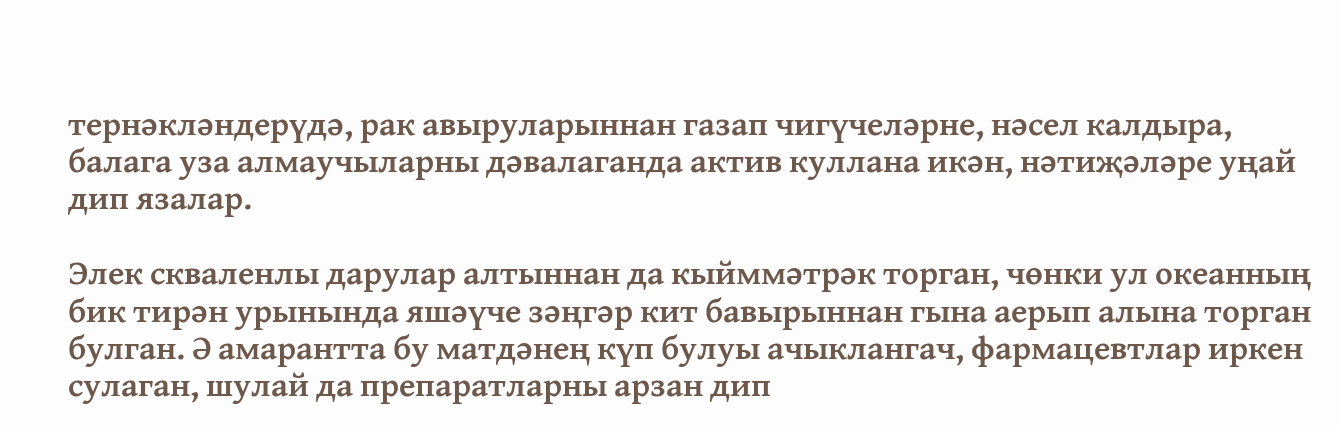тернәкләндерүдә, рак авыруларыннан газап чигүчеләрне, нәсел калдыра, балага уза алмаучыларны дәвалаганда актив куллана икән, нәтиҗәләре уңай дип язалар.

Элек скваленлы дарулар алтыннан да кыйммәтрәк торган, чөнки ул океанның бик тирән урынында яшәүче зәңгәр кит бавырыннан гына аерып алына торган булган. Ә амарантта бу матдәнең күп булуы ачыклангач, фармацевтлар иркен сулаган, шулай да препаратларны арзан дип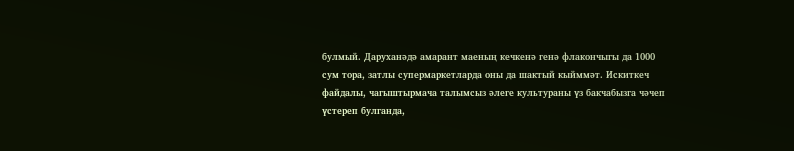булмый. Даруханәдә амарант маеның кечкенә генә флакончыгы да 1000 сум тора, затлы супермаркетларда оны да шактый кыйммәт. Искиткеч файдалы, чагыштырмача талымсыз әлеге культураны үз бакчабызга чәчеп үстереп булганда,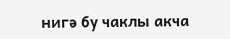нигә бу чаклы акча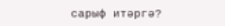сарыф итәргә?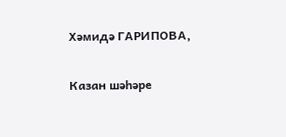Хәмидә ГАРИПОВА,

Казан шәһәре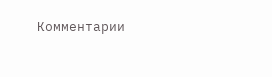Комментарии